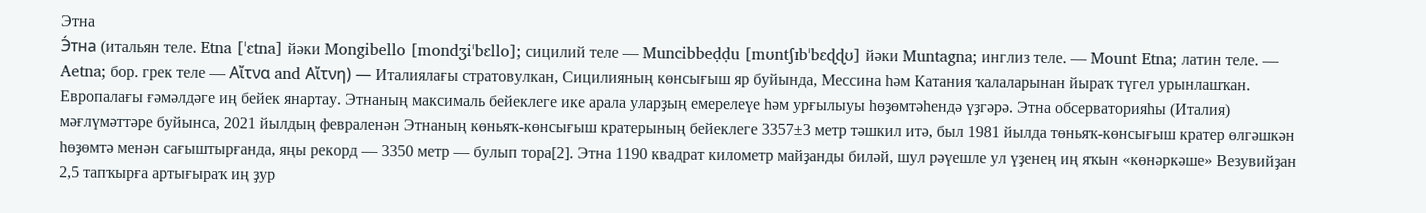Этна
Э́тна (итальян теле. Etna [ˈɛtna] йәки Mongibello [mondʒiˈbɛllo]; сицилий теле — Muncibbeḍḍu [mʊntʃɪbˈbɛɖɖʊ] йәки Muntagna; инглиз теле. — Mount Etna; латин теле. — Aetna; бор. грек теле — Αἴτνα and Αἴτνη) — Италиялағы стратовулкан, Сицилияның көнсығыш яр буйында, Мессина һәм Катания ҡалаларынан йыраҡ түгел урынлашҡан. Европалағы ғәмәлдәге иң бейек янартау. Этнаның максималь бейеклеге ике арала уларҙың емерелеүе һәм урғылыуы һөҙөмтәһендә үҙгәрә. Этна обсерваторияһы (Италия) мәғлүмәттәре буйынса, 2021 йылдың февраленән Этнаның көньяҡ-көнсығыш кратерының бейеклеге 3357±3 метр тәшкил итә, был 1981 йылда төньяҡ-көнсығыш кратер өлгәшкән һөҙөмтә менән сағыштырғанда, яңы рекорд — 3350 метр — булып тора[2]. Этна 1190 квадрат километр майҙанды биләй, шул рәүешле ул үҙенең иң яҡын «көнәркәше» Везувийҙан 2,5 тапҡырға артығыраҡ иң ҙур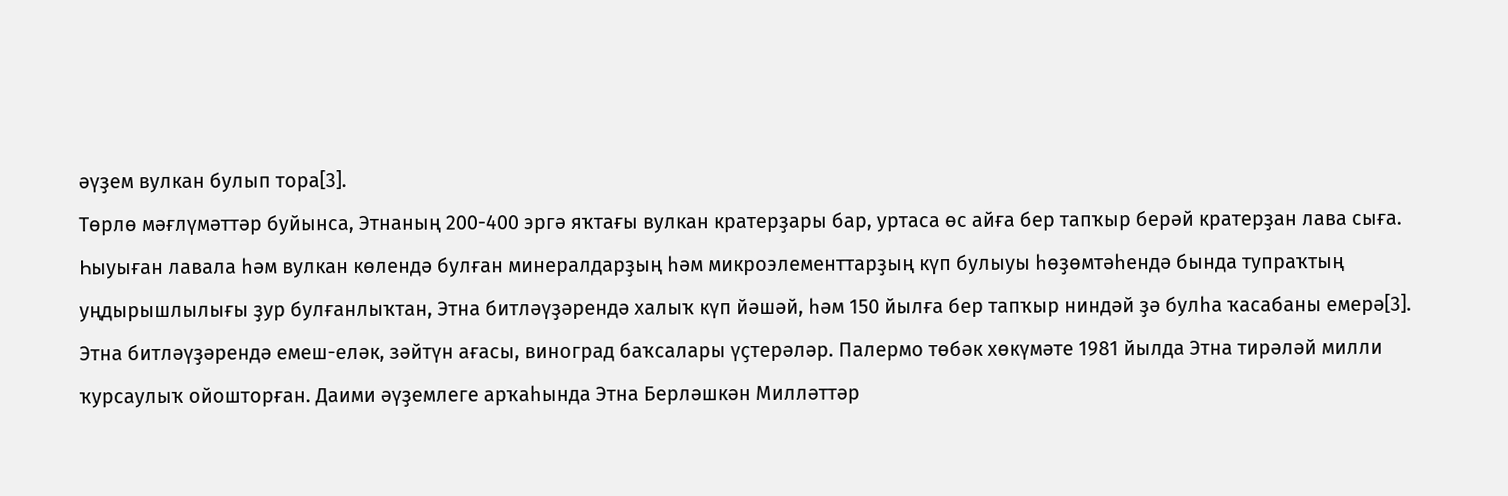әүҙем вулкан булып тора[3].
Төрлө мәғлүмәттәр буйынса, Этнаның 200-400 эргә яҡтағы вулкан кратерҙары бар, уртаса өс айға бер тапҡыр берәй кратерҙан лава сыға. Һыуыған лавала һәм вулкан көлендә булған минералдарҙың һәм микроэлементтарҙың күп булыуы һөҙөмтәһендә бында тупраҡтың уңдырышлылығы ҙур булғанлыҡтан, Этна битләүҙәрендә халыҡ күп йәшәй, һәм 150 йылға бер тапҡыр ниндәй ҙә булһа ҡасабаны емерә[3]. Этна битләүҙәрендә емеш-еләк, зәйтүн ағасы, виноград баҡсалары үҫтерәләр. Палермо төбәк хөкүмәте 1981 йылда Этна тирәләй милли ҡурсаулыҡ ойошторған. Даими әүҙемлеге арҡаһында Этна Берләшкән Милләттәр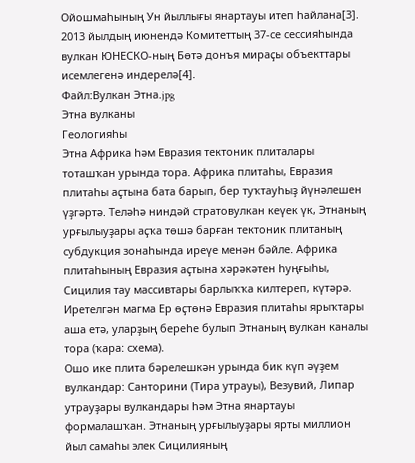Ойошмаһының Ун йыллығы янартауы итеп һайлана[3]. 2013 йылдың июнендә Комитеттың 37-се сессияһында вулкан ЮНЕСКО-ның Бөтә донъя мираҫы объекттары исемлегенә индерелә[4].
Файл:Вулкан Этна.jpg
Этна вулканы
Геологияһы
Этна Африка һәм Евразия тектоник плиталары тоташҡан урында тора. Африка плитаһы, Евразия плитаһы аҫтына бата барып, бер туҡтауһыҙ йүнәлешен үҙгәртә. Теләһә ниндәй стратовулкан кеүек үк, Этнаның урғылыуҙары аҫҡа төшә барған тектоник плитаның субдукция зонаһында иреүе менән бәйле. Африка плитаһының Евразия аҫтына хәрәкәтен һуңғыһы, Сицилия тау массивтары барлыҡҡа килтереп, күтәрә. Иретелгән магма Ер өҫтөнә Евразия плитаһы ярыҡтары аша етә, уларҙың береһе булып Этнаның вулкан каналы тора (ҡара: схема).
Ошо ике плита бәрелешкән урында бик күп әүҙем вулкандар: Санторини (Тира утрауы), Везувий, Липар утрауҙары вулкандары һәм Этна янартауы формалашҡан. Этнаның урғылыуҙары ярты миллион йыл самаһы элек Сицилияның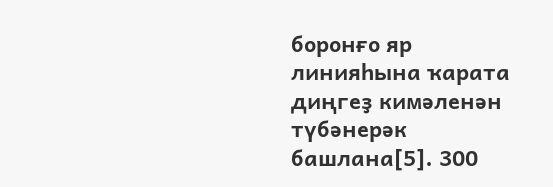боронғо яр линияһына ҡарата диңгеҙ кимәленән түбәнерәк башлана[5]. 300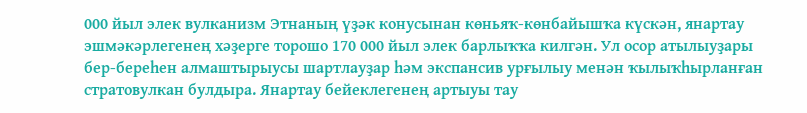000 йыл элек вулканизм Этнаның үҙәк конусынан көньяҡ-көнбайышҡа күскән, янартау эшмәкәрлегенең хәҙерге торошо 170 000 йыл элек барлыҡҡа килгән. Ул осор атылыуҙары бер-береһен алмаштырыусы шартлауҙар һәм экспансив урғылыу менән ҡылыҡһырланған стратовулкан булдыра. Янартау бейеклегенең артыуы тау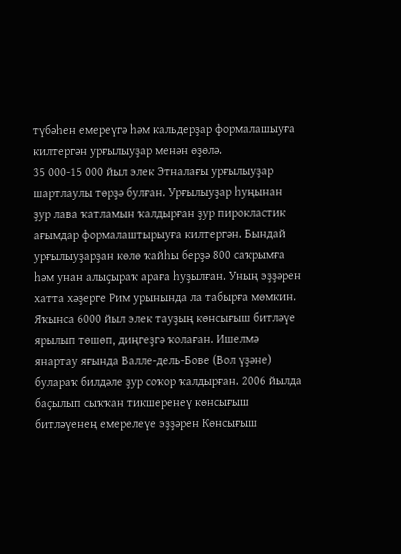түбәһен емереүгә һәм кальдерҙар формалашыуға килтергән урғылыуҙар менән өҙөлә.
35 000-15 000 йыл элек Этналағы урғылыуҙар шартлаулы төрҙә булған. Урғылыуҙар һуңынан ҙур лава ҡатламын ҡалдырған ҙур пирокластик ағымдар формалаштырыуға килтергән. Бындай урғылыуҙарҙан көлө ҡайһы берҙә 800 саҡрымға һәм унан алыҫыраҡ араға һуҙылған. Уның эҙҙәрен хатта хәҙерге Рим урынында ла табырға мөмкин.
Яҡынса 6000 йыл элек тауҙың көнсығыш битләүе ярылып төшөп, диңгеҙгә ҡолаған. Ишелмә янартау яғында Валле-дель-Бове (Вол үҙәне) булараҡ билдәле ҙур соҡор ҡалдырған. 2006 йылда баҫылып сыҡҡан тикшеренеү көнсығыш битләүенең емерелеүе эҙҙәрен Көнсығыш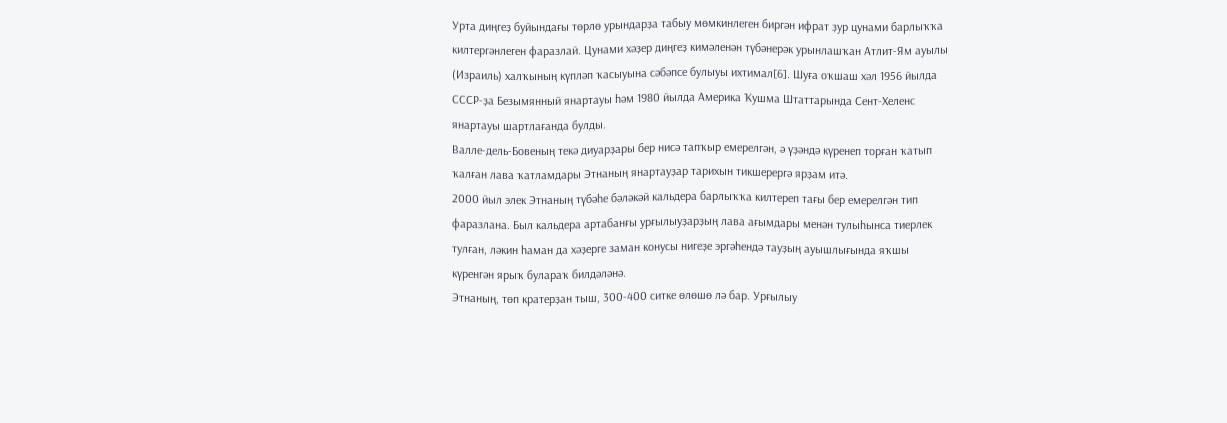Урта диңгеҙ буйындағы төрлө урындарҙа табыу мөмкинлеген биргән ифрат ҙур цунами барлыҡҡа килтергәнлеген фаразлай. Цунами хәҙер диңгеҙ кимәленән түбәнерәк урынлашҡан Атлит-Ям ауылы (Израиль) халҡының күпләп ҡасыуына сәбәпсе булыуы ихтимал[6]. Шуға оҡшаш хәл 1956 йылда СССР-ҙа Безымянный янартауы һәм 1980 йылда Америка Ҡушма Штаттарында Сент-Хеленс янартауы шартлағанда булды.
Валле-дель-Бовеның текә диуарҙары бер нисә тапҡыр емерелгән, ә үҙәндә күренеп торған ҡатып ҡалған лава ҡатламдары Этнаның янартауҙар тарихын тикшерергә ярҙам итә.
2000 йыл элек Этнаның түбәһе бәләкәй кальдера барлыҡҡа килтереп тағы бер емерелгән тип фаразлана. Был кальдера артабанғы урғылыуҙарҙың лава ағымдары менән тулыһынса тиерлек тулған, ләкин һаман да хәҙерге заман конусы нигеҙе эргәһендә тауҙың ауышлығында яҡшы күренгән ярыҡ булараҡ билдәләнә.
Этнаның, төп кратерҙан тыш, 300-400 ситке өлөшө лә бар. Урғылыу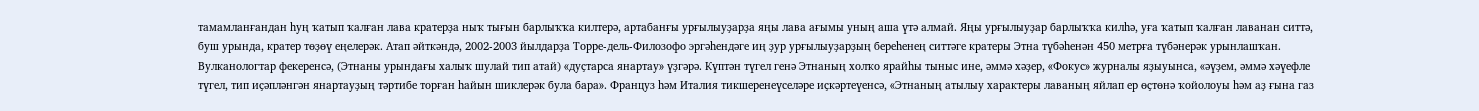тамамланғандан һуң ҡатып ҡалған лава кратерҙа ныҡ тығын барлыҡҡа килтерә, артабанғы урғылыуҙарҙа яңы лава ағымы уның аша үтә алмай. Яңы урғылыуҙар барлыҡҡа килһә, уға ҡатып ҡалған лаванан ситтә, буш урында, кратер төҙөү еңелерәк. Атап әйткәндә, 2002-2003 йылдарҙа Торре-дель-Филозофо эргәһендәге иң ҙур урғылыуҙарҙың береһенең ситтәге кратеры Этна түбәһенән 450 метрға түбәнерәк урынлашҡан.
Вулканологтар фекеренсә, (Этнаны урындағы халыҡ шулай тип атай) «дуҫтарса янартау» үҙгәрә. Күптән түгел генә Этнаның холҡо ярайһы тыныс ине, әммә хәҙер, «Фокус» журналы яҙыуынса, «әүҙем, әммә хәүефле түгел, тип иҫәпләнгән янартауҙың тәртибе торған һайын шиклерәк була бара». Француз һәм Италия тикшеренеүселәре иҫкәртеүенсә, «Этнаның атылыу характеры лаваның яйлап ер өҫтөнә ҡойолоуы һәм аҙ ғына газ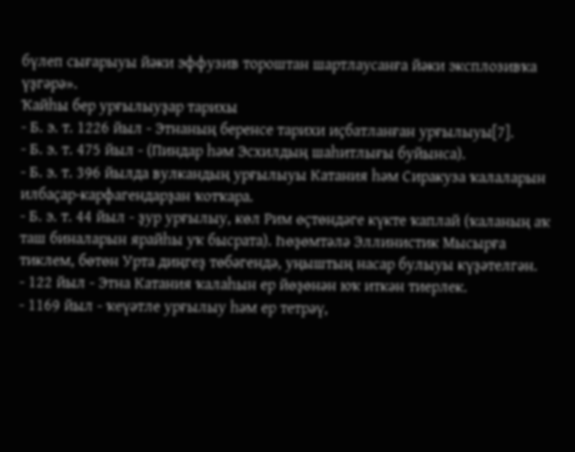бүлеп сығарыуы йәки эффузив тороштан шартлаусанға йәки эксплозивҡа үҙгәрә».
Ҡайһы бер урғылыуҙар тарихы
- Б. э. т. 1226 йыл - Этнаның беренсе тарихи иҫбатланған урғылыуы[7].
- Б. э. т. 475 йыл - (Пиндар һәм Эсхилдың шаһитлығы буйынса).
- Б. э. т. 396 йылда вулкандың урғылыуы Катания һәм Сиракуза ҡалаларын илбаҫар-карфагендарҙан ҡотҡара.
- Б. э. т. 44 йыл - ҙур урғылыу, көл Рим өҫтөндәге күкте ҡаплай (ҡаланың аҡ таш биналарын ярайһы уҡ бысрата). Һөҙөмтәлә Эллинистик Мысырға тиклем, бөтөн Урта диңгеҙ төбәгендә, уңыштың насар булыуы күҙәтелгән.
- 122 йыл - Этна Катания ҡалаһын ер йөҙөнән юҡ иткән тиерлек.
- 1169 йыл - ҡеүәтле урғылыу һәм ер тетрәү,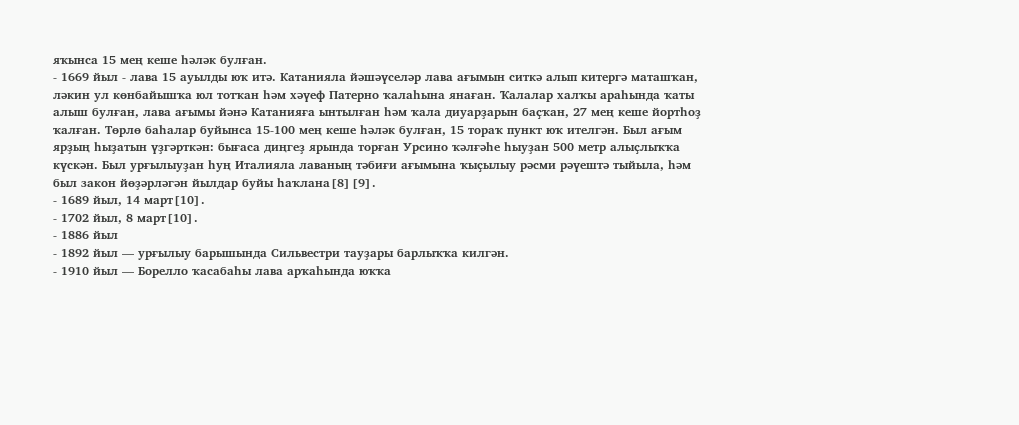яҡынса 15 мең кеше һәләк булған.
- 1669 йыл - лава 15 ауылды юҡ итә. Катанияла йәшәүселәр лава ағымын ситкә алып китергә маташҡан, ләкин ул көнбайышҡа юл тотҡан һәм хәүеф Патерно ҡалаһына янаған. Ҡалалар халҡы араһында ҡаты алыш булған, лава ағымы йәнә Катанияға ынтылған һәм ҡала диуарҙарын баҫҡан, 27 мең кеше йортһоҙ ҡалған. Төрлө баһалар буйынса 15-100 мең кеше һәләк булған, 15 тораҡ пункт юҡ ителгән. Был ағым ярҙың һыҙатын үҙгәрткән: бығаса диңгеҙ ярында торған Урсино ҡәлғәһе һыуҙан 500 метр алыҫлыҡҡа күскән. Был урғылыуҙан һуң Италияла лаваның тәбиғи ағымына ҡыҫылыу рәсми рәүештә тыйыла, һәм был закон йөҙәрләгән йылдар буйы һаҡлана[8][9].
- 1689 йыл, 14 март[10].
- 1702 йыл, 8 март[10].
- 1886 йыл
- 1892 йыл — урғылыу барышында Сильвестри тауҙары барлыҡҡа килгән.
- 1910 йыл — Борелло ҡасабаһы лава арҡаһында юҡҡа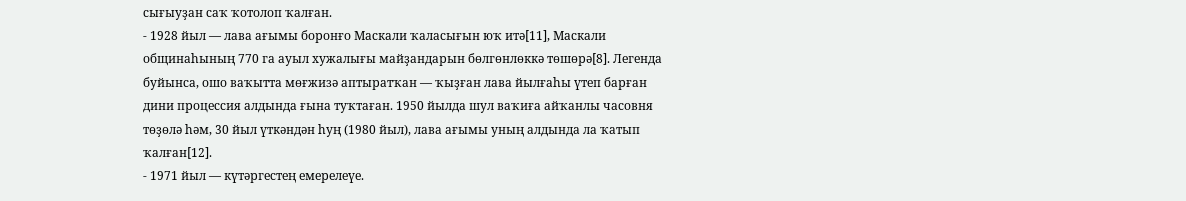сығыуҙан саҡ ҡотолоп ҡалған.
- 1928 йыл — лава ағымы боронғо Маскали ҡаласығын юҡ итә[11], Маскали общинаһының 770 га ауыл хужалығы майҙандарын бөлгөнлөккә төшөрә[8]. Легенда буйынса, ошо ваҡытта мөғжизә аптыратҡан — ҡыҙған лава йылғаһы үтеп барған дини процессия алдында ғына туҡтаған. 1950 йылда шул ваҡиға айҡанлы часовня төҙөлә һәм, 30 йыл үткәндән һуң (1980 йыл), лава ағымы уның алдында ла ҡатып ҡалған[12].
- 1971 йыл — күтәргестең емерелеүе.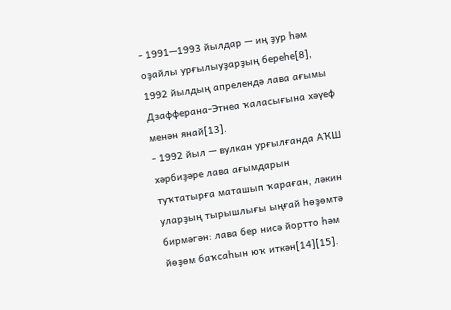- 1991—1993 йылдар — иң ҙур һәм оҙайлы урғылыуҙарҙың береһе[8], 1992 йылдың апрелендә лава ағымы Дзафферана-Этнеа ҡаласығына хәүеф менән янай[13].
- 1992 йыл — вулкан урғылғанда АҠШ хәрбиҙәре лава ағымдарын туҡтатырға маташып ҡараған, ләкин уларҙың тырышлығы ыңғай һөҙөмтә бирмәгән: лава бер нисә йортто һәм йөҙөм баҡсаһын юҡ иткән[14][15].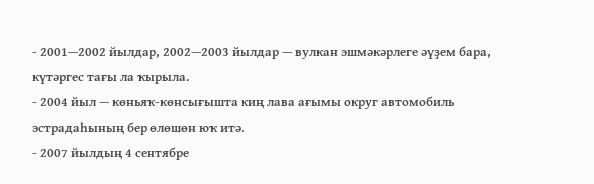- 2001—2002 йылдар, 2002—2003 йылдар — вулкан эшмәкәрлеге әүҙем бара, күтәргес тағы ла ҡырыла.
- 2004 йыл — көньяҡ-көнсығышта киң лава ағымы округ автомобиль эстрадаһының бер өлөшөн юҡ итә.
- 2007 йылдың 4 сентябре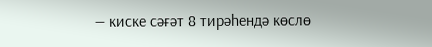— киске сәғәт 8 тирәһендә көслө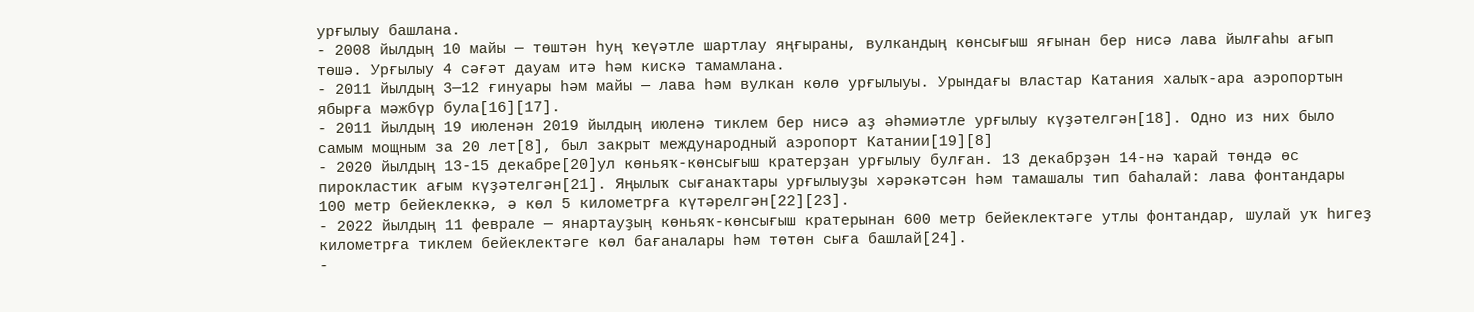урғылыу башлана.
- 2008 йылдың 10 майы — төштән һуң ҡеүәтле шартлау яңғыраны, вулкандың көнсығыш яғынан бер нисә лава йылғаһы ағып төшә. Урғылыу 4 сәғәт дауам итә һәм кискә тамамлана.
- 2011 йылдың 3—12 ғинуары һәм майы — лава һәм вулкан көлө урғылыуы. Урындағы властар Катания халыҡ-ара аэропортын ябырға мәжбүр була[16][17].
- 2011 йылдың 19 июленән 2019 йылдың июленә тиклем бер нисә аҙ әһәмиәтле урғылыу күҙәтелгән[18]. Одно из них было самым мощным за 20 лет[8], был закрыт международный аэропорт Катании[19][8]
- 2020 йылдың 13-15 декабре[20]ул көньяҡ-көнсығыш кратерҙан урғылыу булған. 13 декабрҙән 14-нә ҡарай төндә өс пирокластик ағым күҙәтелгән[21]. Яңылыҡ сығанаҡтары урғылыуҙы хәрәкәтсән һәм тамашалы тип баһалай: лава фонтандары 100 метр бейеклеккә, ә көл 5 километрға күтәрелгән[22][23].
- 2022 йылдың 11 феврале — янартауҙың көньяҡ-көнсығыш кратерынан 600 метр бейеклектәге утлы фонтандар, шулай уҡ һигеҙ километрға тиклем бейеклектәге көл бағаналары һәм төтөн сыға башлай[24].
-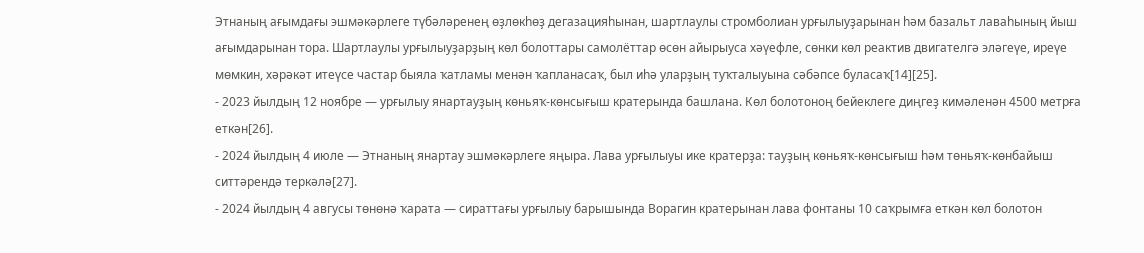Этнаның ағымдағы эшмәкәрлеге түбәләренең өҙлөкһөҙ дегазацияһынан, шартлаулы стромболиан урғылыуҙарынан һәм базальт лаваһының йыш ағымдарынан тора. Шартлаулы урғылыуҙарҙың көл болоттары самолёттар өсөн айырыуса хәүефле, сөнки көл реактив двигателгә эләгеүе, иреүе мөмкин, хәрәкәт итеүсе частар быяла ҡатламы менән ҡапланасаҡ, был иһә уларҙың туҡталыуына сәбәпсе буласаҡ[14][25].
- 2023 йылдың 12 ноябре — урғылыу янартауҙың көньяҡ-көнсығыш кратерында башлана. Көл болотоноң бейеклеге диңгеҙ кимәленән 4500 метрға еткән[26].
- 2024 йылдың 4 июле — Этнаның янартау эшмәкәрлеге яңыра. Лава урғылыуы ике кратерҙа: тауҙың көньяҡ-көнсығыш һәм төньяҡ-көнбайыш ситтәрендә теркәлә[27].
- 2024 йылдың 4 авгусы төнөнә ҡарата — сираттағы урғылыу барышында Ворагин кратерынан лава фонтаны 10 саҡрымға еткән көл болотон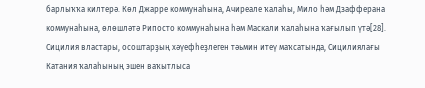барлыҡҡа килтерә. Көл Джарре коммунаһына, Ачиреале ҡалаһы, Мило һәм Дзафферана коммунаһына, өлөшләтә Рипосто коммунаһына һәм Маскали ҡалаһына ҡағылып үтә[28]. Сицилия властары, осоштарҙың хәүефһеҙлеген тәьмин итеү маҡсатында, Сицилиялағы Катания ҡалаһының эшен ваҡытлыса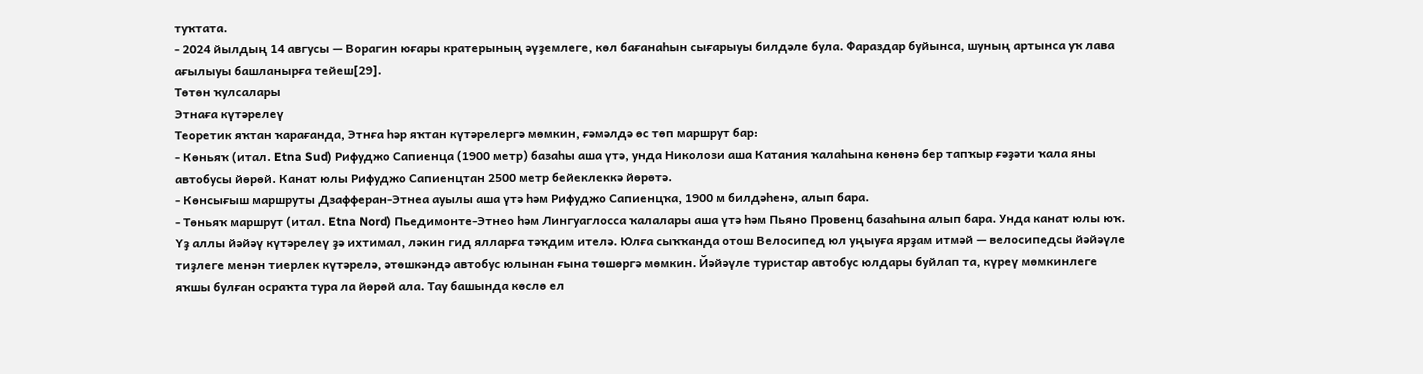туҡтата.
- 2024 йылдың 14 авгусы — Ворагин юғары кратерының әүҙемлеге, көл бағанаһын сығарыуы билдәле була. Фараздар буйынса, шуның артынса уҡ лава ағылыуы башланырға тейеш[29].
Төтөн ҡулсалары
Этнаға күтәрелеү
Теоретик яҡтан ҡарағанда, Этнға һәр яҡтан күтәрелергә мөмкин, ғәмәлдә өс төп маршрут бар:
- Көньяҡ (итал. Etna Sud) Рифуджо Сапиенца (1900 метр) базаһы аша үтә, унда Николози аша Катания ҡалаһына көнөнә бер тапҡыр ғәҙәти ҡала яны автобусы йөрөй. Канат юлы Рифуджо Сапиенцтан 2500 метр бейеклеккә йөрөтә.
- Көнсығыш маршруты Дзафферан-Этнеа ауылы аша үтә һәм Рифуджо Сапиенцҡа, 1900 м билдәһенә, алып бара.
- Төньяҡ маршрут (итал. Etna Nord) Пьедимонте-Этнео һәм Лингуаглосса ҡалалары аша үтә һәм Пьяно Провенц базаһына алып бара. Унда канат юлы юҡ.
Үҙ аллы йәйәү күтәрелеү ҙә ихтимал, ләкин гид ялларға тәҡдим ителә. Юлға сыҡҡанда отош Велосипед юл уңыуға ярҙам итмәй — велосипедсы йәйәүле тиҙлеге менән тиерлек күтәрелә, әтөшкәндә автобус юлынан ғына төшөргә мөмкин. Йәйәүле туристар автобус юлдары буйлап та, күреү мөмкинлеге яҡшы булған осраҡта тура ла йөрөй ала. Тау башында көслө ел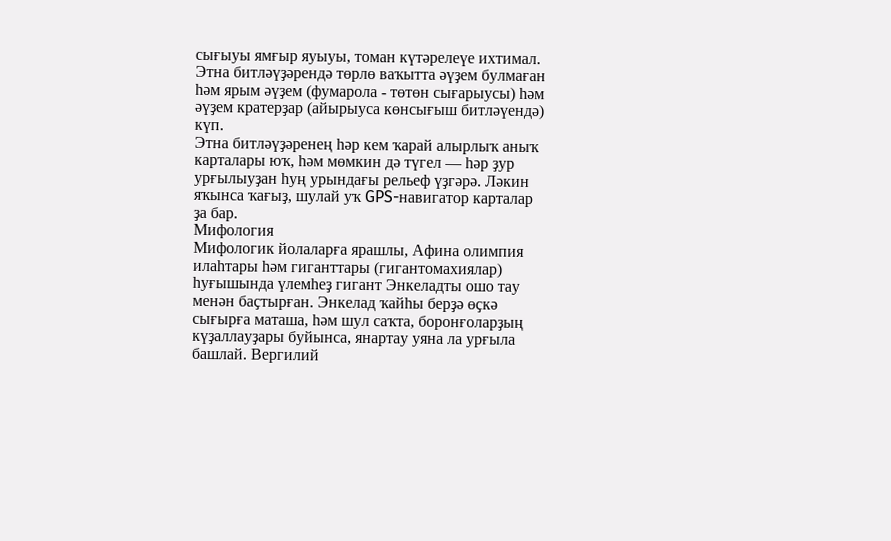сығыуы ямғыр яуыуы, томан күтәрелеүе ихтимал.
Этна битләүҙәрендә төрлө ваҡытта әүҙем булмаған һәм ярым әүҙем (фумарола - төтөн сығарыусы) һәм әүҙем кратерҙар (айырыуса көнсығыш битләүендә) күп.
Этна битләүҙәренең һәр кем ҡарай алырлыҡ аныҡ карталары юҡ, һәм мөмкин дә түгел — һәр ҙур урғылыуҙан һуң урындағы рельеф үҙгәрә. Ләкин яҡынса ҡағыҙ, шулай уҡ GPS-навигатор карталар ҙа бар.
Мифология
Мифологик йолаларға ярашлы, Афина олимпия илаһтары һәм гиганттары (гигантомахиялар) һуғышында үлемһеҙ гигант Энкеладты ошо тау менән баҫтырған. Энкелад ҡайһы берҙә өҫкә сығырға маташа, һәм шул саҡта, боронғоларҙың күҙаллауҙары буйынса, янартау уяна ла урғыла башлай. Вергилий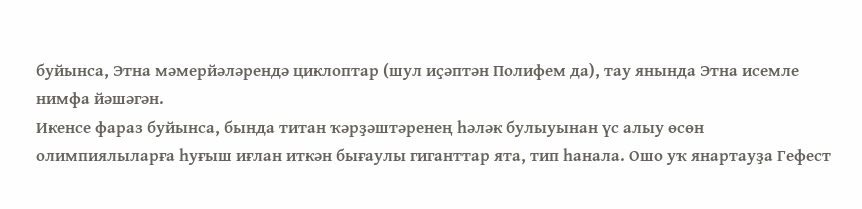буйынса, Этна мәмерйәләрендә циклоптар (шул иҫәптән Полифем да), тау янында Этна исемле нимфа йәшәгән.
Икенсе фараз буйынса, бында титан ҡәрҙәштәренең һәләк булыуынан үс алыу өсөн олимпиялыларға һуғыш иғлан иткән бығаулы гиганттар ята, тип һанала. Ошо уҡ янартауҙа Гефест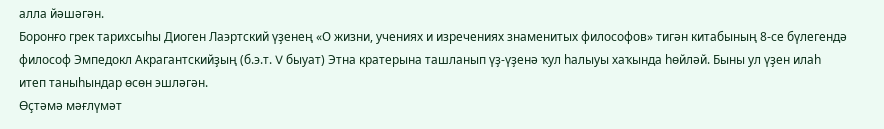алла йәшәгән.
Боронғо грек тарихсыһы Диоген Лаэртский үҙенең «О жизни, учениях и изречениях знаменитых философов» тигән китабының 8-се бүлегендә философ Эмпедокл Акрагантскийҙың (б.э.т. V быуат) Этна кратерына ташланып үҙ-үҙенә ҡул һалыуы хаҡында һөйләй. Быны ул үҙен илаһ итеп таныһындар өсөн эшләгән.
Өҫтәмә мәғлүмәт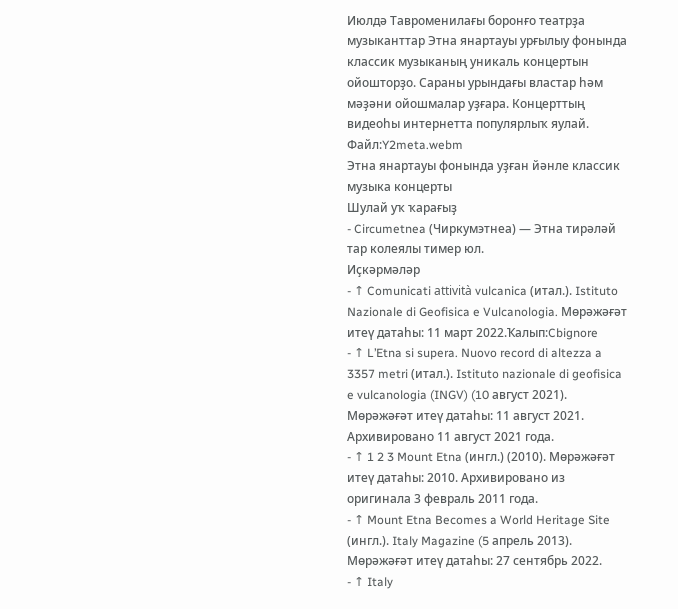Июлдә Тавроменилағы боронғо театрҙа музыканттар Этна янартауы урғылыу фонында классик музыканың уникаль концертын ойошторҙо. Сараны урындағы властар һәм мәҙәни ойошмалар уҙғара. Концерттың видеоһы интернетта популярлыҡ яулай.
Файл:Y2meta.webm
Этна янартауы фонында уҙған йәнле классик музыка концерты
Шулай уҡ ҡарағыҙ
- Circumetnea (Чиркумэтнеа) — Этна тирәләй тар колеялы тимер юл.
Иҫкәрмәләр
- ↑ Comunicati attività vulcanica (итал.). Istituto Nazionale di Geofisica e Vulcanologia. Мөрәжәғәт итеү датаһы: 11 март 2022.Ҡалып:Cbignore
- ↑ L’Etna si supera. Nuovo record di altezza a 3357 metri (итал.). Istituto nazionale di geofisica e vulcanologia (INGV) (10 август 2021). Мөрәжәғәт итеү датаһы: 11 август 2021. Архивировано 11 август 2021 года.
- ↑ 1 2 3 Mount Etna (ингл.) (2010). Мөрәжәғәт итеү датаһы: 2010. Архивировано из оригинала 3 февраль 2011 года.
- ↑ Mount Etna Becomes a World Heritage Site (ингл.). Italy Magazine (5 апрель 2013). Мөрәжәғәт итеү датаһы: 27 сентябрь 2022.
- ↑ Italy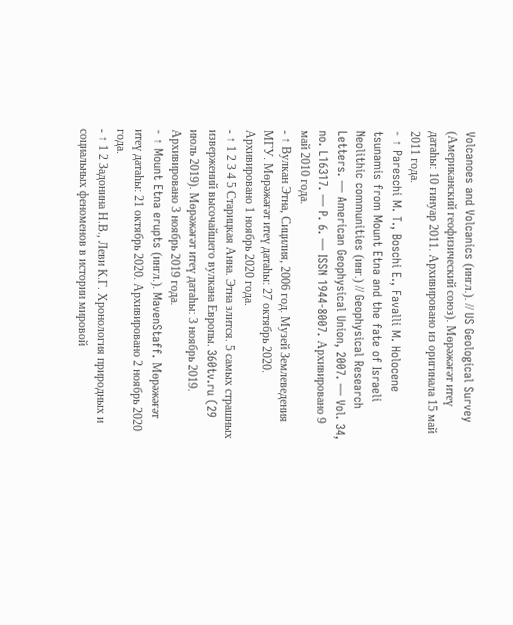Volcanoes and Volcanics (ингл.). // US Geological Survey (Американский геофизический союз). Мөрәжәғәт итеү датаһы: 10 ғинуар 2011. Архивировано из оригинала 15 май 2011 года.
- ↑ Pareschi M. T., Boschi E., Favalli M. Holocene tsunamis from Mount Etna and the fate of Israeli Neolithic communities (инг.) // Geophysical Research Letters. — American Geophysical Union, 2007. — Vol. 34, no. L16317. — P. 6. — ISSN 1944-8007. Архивировано 9 май 2010 года.
- ↑ Вулкан Этна, Сицилия, 2006 год. Музей Землеведения МГУ. Мөрәжәғәт итеү датаһы: 27 октябрь 2020. Архивировано 1 ноябрь 2020 года.
- ↑ 1 2 3 4 5 Старицкая Анна. Этна злится. 5 самых страшных извержений высочайшего вулкана Европы. 360tv.ru (29 июль 2019). Мөрәжәғәт итеү датаһы: 3 ноябрь 2019. Архивировано 3 ноябрь 2019 года.
- ↑ Mount Etna erupts (ингл.). MavenStaff. Мөрәжәғәт итеү датаһы: 21 октябрь 2020. Архивировано 2 ноябрь 2020 года.
- ↑ 1 2 Задонина Н.В., Леви К.Г. Хронология природных и социальных феноменов в истории мировой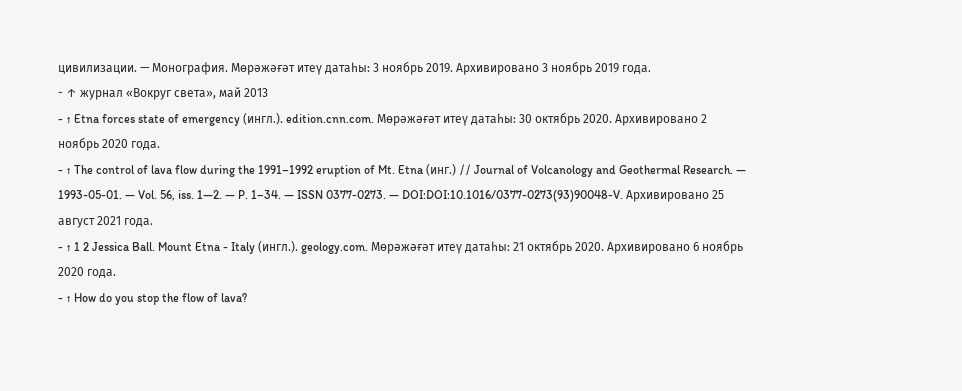цивилизации. — Монография. Мөрәжәғәт итеү датаһы: 3 ноябрь 2019. Архивировано 3 ноябрь 2019 года.
- ↑ журнал «Вокруг света», май 2013
- ↑ Etna forces state of emergency (ингл.). edition.cnn.com. Мөрәжәғәт итеү датаһы: 30 октябрь 2020. Архивировано 2 ноябрь 2020 года.
- ↑ The control of lava flow during the 1991–1992 eruption of Mt. Etna (инг.) // Journal of Volcanology and Geothermal Research. — 1993-05-01. — Vol. 56, iss. 1—2. — P. 1–34. — ISSN 0377-0273. — DOI:DOI:10.1016/0377-0273(93)90048-V. Архивировано 25 август 2021 года.
- ↑ 1 2 Jessica Ball. Mount Etna - Italy (ингл.). geology.com. Мөрәжәғәт итеү датаһы: 21 октябрь 2020. Архивировано 6 ноябрь 2020 года.
- ↑ How do you stop the flow of lava?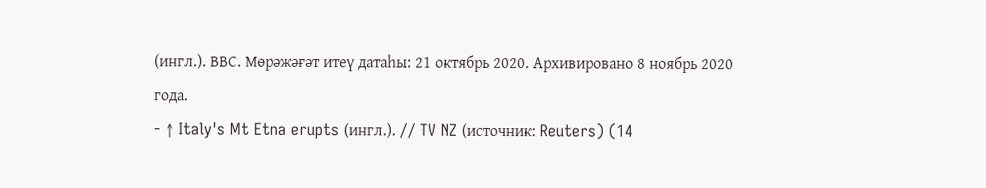(ингл.). ВВС. Мөрәжәғәт итеү датаһы: 21 октябрь 2020. Архивировано 8 ноябрь 2020 года.
- ↑ Italy's Mt Etna erupts (ингл.). // TV NZ (источник: Reuters) (14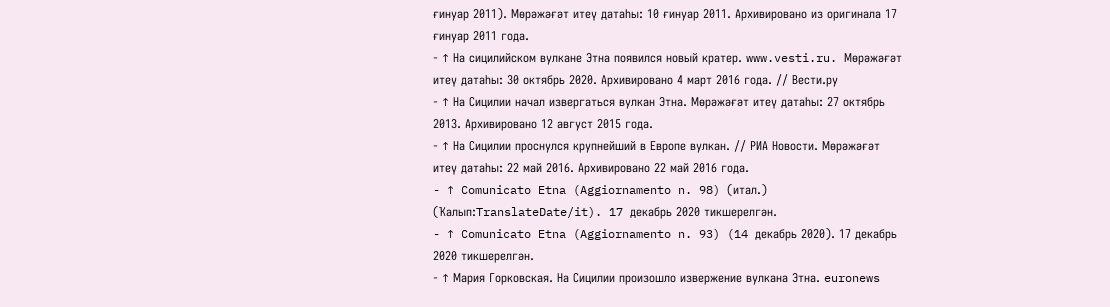ғинуар 2011). Мөрәжәғәт итеү датаһы: 10 ғинуар 2011. Архивировано из оригинала 17 ғинуар 2011 года.
- ↑ На сицилийском вулкане Этна появился новый кратер. www.vesti.ru. Мөрәжәғәт итеү датаһы: 30 октябрь 2020. Архивировано 4 март 2016 года. // Вести.ру
- ↑ На Сицилии начал извергаться вулкан Этна. Мөрәжәғәт итеү датаһы: 27 октябрь 2013. Архивировано 12 август 2015 года.
- ↑ На Сицилии проснулся крупнейший в Европе вулкан. // РИА Новости. Мөрәжәғәт итеү датаһы: 22 май 2016. Архивировано 22 май 2016 года.
- ↑ Comunicato Etna (Aggiornamento n. 98) (итал.) (Ҡалып:TranslateDate/it). 17 декабрь 2020 тикшерелгән.
- ↑ Comunicato Etna (Aggiornamento n. 93) (14 декабрь 2020). 17 декабрь 2020 тикшерелгән.
- ↑ Мария Горковская. На Сицилии произошло извержение вулкана Этна. euronews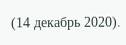(14 декабрь 2020).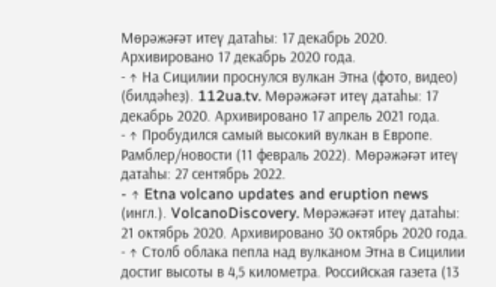Мөрәжәғәт итеү датаһы: 17 декабрь 2020. Архивировано 17 декабрь 2020 года.
- ↑ На Сицилии проснулся вулкан Этна (фото, видео) (билдәһеҙ). 112ua.tv. Мөрәжәғәт итеү датаһы: 17 декабрь 2020. Архивировано 17 апрель 2021 года.
- ↑ Пробудился самый высокий вулкан в Европе. Рамблер/новости (11 февраль 2022). Мөрәжәғәт итеү датаһы: 27 сентябрь 2022.
- ↑ Etna volcano updates and eruption news (ингл.). VolcanoDiscovery. Мөрәжәғәт итеү датаһы: 21 октябрь 2020. Архивировано 30 октябрь 2020 года.
- ↑ Столб облака пепла над вулканом Этна в Сицилии достиг высоты в 4,5 километра. Российская газета (13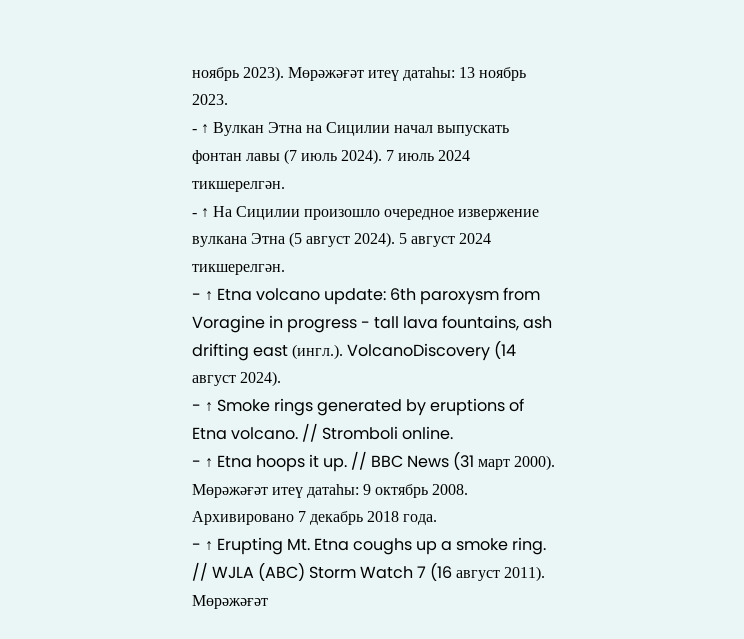ноябрь 2023). Мөрәжәғәт итеү датаһы: 13 ноябрь 2023.
- ↑ Вулкан Этна на Сицилии начал выпускать фонтан лавы (7 июль 2024). 7 июль 2024 тикшерелгән.
- ↑ На Сицилии произошло очередное извержение вулкана Этна (5 август 2024). 5 август 2024 тикшерелгән.
- ↑ Etna volcano update: 6th paroxysm from Voragine in progress - tall lava fountains, ash drifting east (ингл.). VolcanoDiscovery (14 август 2024).
- ↑ Smoke rings generated by eruptions of Etna volcano. // Stromboli online.
- ↑ Etna hoops it up. // BBC News (31 март 2000). Мөрәжәғәт итеү датаһы: 9 октябрь 2008. Архивировано 7 декабрь 2018 года.
- ↑ Erupting Mt. Etna coughs up a smoke ring. // WJLA (ABC) Storm Watch 7 (16 август 2011). Мөрәжәғәт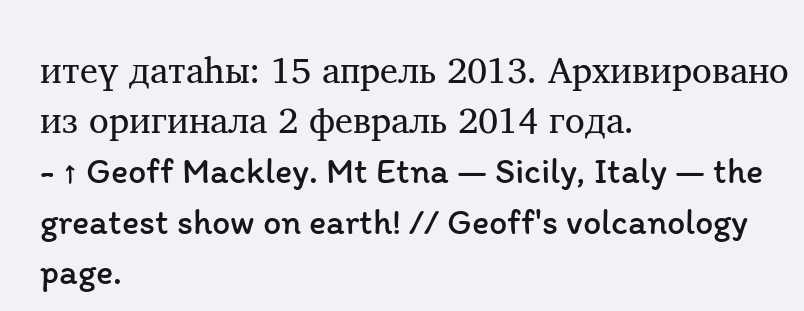итеү датаһы: 15 апрель 2013. Архивировано из оригинала 2 февраль 2014 года.
- ↑ Geoff Mackley. Mt Etna — Sicily, Italy — the greatest show on earth! // Geoff's volcanology page.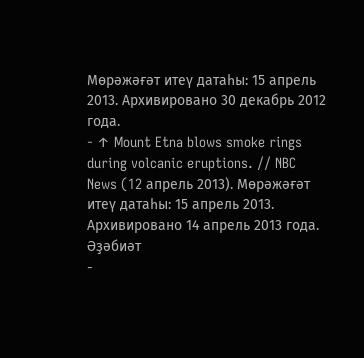Мөрәжәғәт итеү датаһы: 15 апрель 2013. Архивировано 30 декабрь 2012 года.
- ↑ Mount Etna blows smoke rings during volcanic eruptions. // NBC News (12 апрель 2013). Мөрәжәғәт итеү датаһы: 15 апрель 2013. Архивировано 14 апрель 2013 года.
Әҙәбиәт
-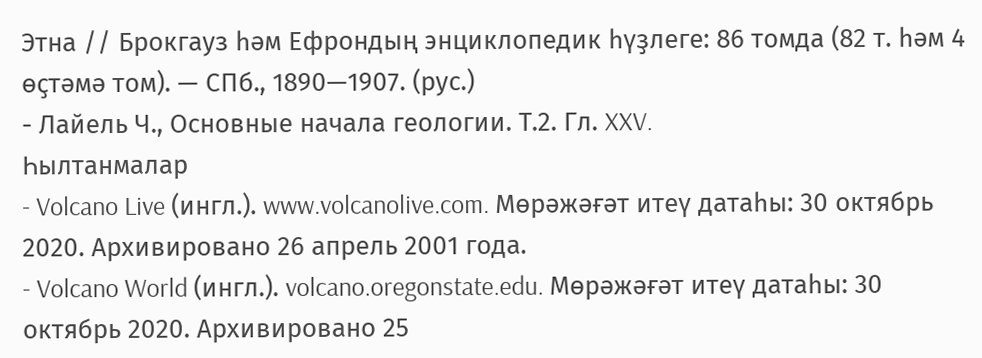Этна // Брокгауз һәм Ефрондың энциклопедик һүҙлеге: 86 томда (82 т. һәм 4 өҫтәмә том). — СПб., 1890—1907. (рус.)
- Лайель Ч., Основные начала геологии. Т.2. Гл. XXV.
Һылтанмалар
- Volcano Live (ингл.). www.volcanolive.com. Мөрәжәғәт итеү датаһы: 30 октябрь 2020. Архивировано 26 апрель 2001 года.
- Volcano World (ингл.). volcano.oregonstate.edu. Мөрәжәғәт итеү датаһы: 30 октябрь 2020. Архивировано 25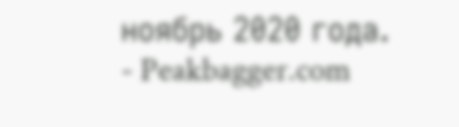ноябрь 2020 года.
- Peakbagger.com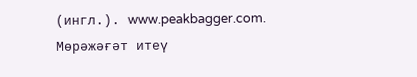(ингл.). www.peakbagger.com. Мөрәжәғәт итеү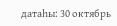датаһы: 30 октябрь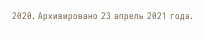2020. Архивировано 23 апрель 2021 года.